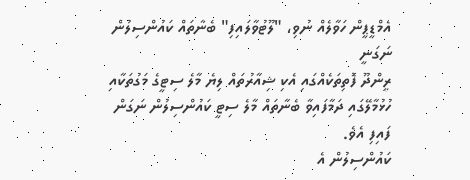އެމްޑީޕީން ހަވާލެއް ނުވި، "ލޫޓުވާލައިފި" ބެނާތައް ކައުންސިލުން ނަގަނީ
ރީންދޫ ފޮތިތަކެއްގައި އެކި ޝިއާރުތައް ލިޔެ މާލެ ސިޓީގެ މަގުތަކާއި ހުޅުމާލޭގައި ދަމާފައިވާ ބެނާތައް މާލެ ސިޓީ ކައުންސިލުން ނަގަން ފައިފި އެވެ.
ކައުންސިލުން އެ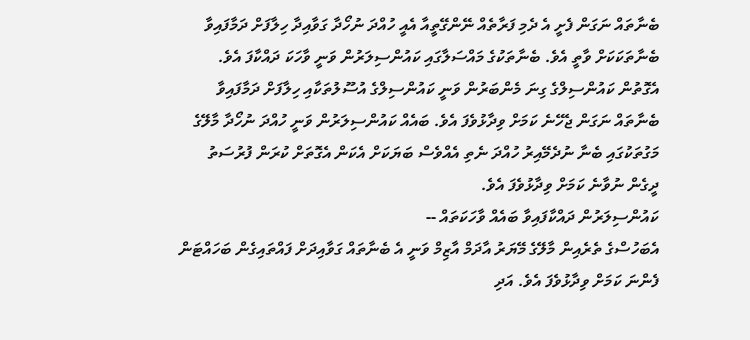ބެނާތައް ނަގަން ފެށީ އެ ދެމި ފަރާތެއް ނޭންގޭތީއާ އެއީ ހުއްދަ ނުހޯދާ ގަވާއިދާ ހިލާފަށް ދަމާފައިވާ ބެނާތަކަކަށް ވާތީ އެވެ. ބެނާތަކުގެ މައްސަލާގައި ކައުންސިލަރުން ވަނީ ވާހަކަ ދައްކާފަ އެވެ.
އެގޮތުން ކައުންސިލްގެ ގިނަ މެންބަރުން ވަނީ ކައުންސިލްގެ އުސޫލުތަކާއި ހިލާފަށް ދަމާފައިވާ ބެނާތައް ނަގަން ޖެހޭނެ ކަމަށް ވިދާޅުވެފަ އެވެ. ބައެއް ކައުންސިލަރުން ވަނީ ހުއްދަ ނުހޯދާ މާލޭގެ މަގުތަކުގައި ބެނާ ނުދެމޭއިރު ހުއްދަ ނެތި އެއްވެސް ބަޔަކަށް އެކަން އެގޮތަށް ކުރަން ފުރުސަތު ދީގެން ނުވާނެ ކަމަށް ވިދާޅުވެފަ އެވެ.
ކައުންސިލަރުން ދައްކާފައިވާ ބައެއް ވާހަކަތައް --
އެބަހުސްގެ ތެރެއިން މާލޭގެ މޭޔަރު އާދަމް އާޒިމް ވަނީ އެ ބެނާތައް ގަވާއިދަށް ފައްތައިގެން ބަހައްޓަން ފެންނަ ކަމަށް ވިދާޅުވެފަ އެވެ. އަދި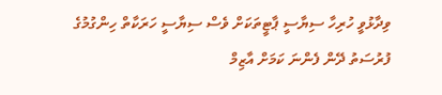ވިދާޅުވީ ހުރިހާ ސިޔާސީ ޕާޓީތަކަށް ވެސް ސިޔާސީ ހަރަކާތް ހިންގުމުގެ ފުރުސަތު ދޭން ފެންނަ ކަމަށް އާޒިމް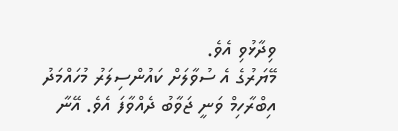ވިދާޅުވި އެވެ.
މޭޔަރުގެ އެ ސުވާލަށް ކައުންސިލަރު މުހައްމަދު އިބްރާހިމް ވަނީ ޖަވާބު ދެއްވާފަ އެވެ. އޭނާ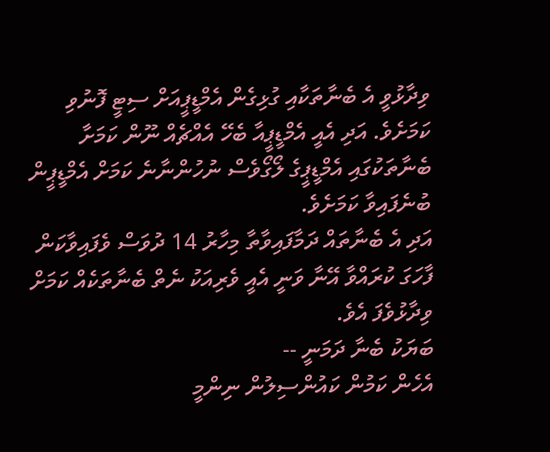ވިދާޅުވީ އެ ބެނާތަކާއި ގުޅިގެން އެމްޑީޕީއަށް ސިޓީ ފޮނުވި ކަމަށެވެ. އަދި އެއީ އެމްޑީޕީއާ ބެހޭ އެއްޗެއް ނޫން ކަމަށާ ބެނާތަކުގައި އެމްޑީޕީގެ ލޯގޯވެސް ނުހުންނާނެ ކަމަށް އެމްޑީޕީން ބުނެފައިވާ ކަމަށެވެ.
އަދި އެ ބެނާތައް ދަމާފައިވާތާ މިހާރު 14 ދުވަސް ވެފައިވާކަން ފާހަގަ ކުރައްވާ އޭނާ ވަނީ އެއީ ވެރިއަކު ނެތް ބެނާތަކެއް ކަމަށް ވިދާޅުވެފަ އެވެ.
ބަޔަކު ބެނާ ދަމަނީ --
އެހެން ކަމުން ކައުންސިލުން ނިންމީ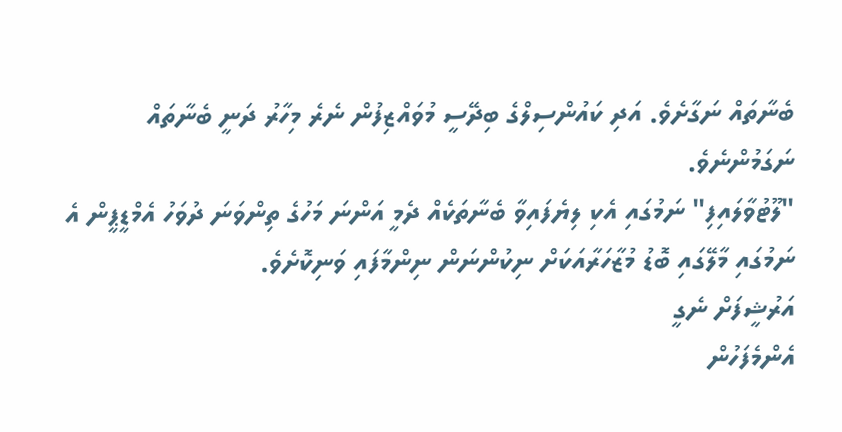ބެނާތައް ނަގާށެވެ. އަދި ކައުންސިލްގެ ބިދޭސީ މުވައްޒިފުން ނެރެ މިހާރު ދަނީ ބެނާތައް ނަގަމުންނެވެ.
"ލޫޓުވާލައިފި" ނަމުގައި އެކި ލިޔެފައިވާ ބެނާތަކެއް ދެމީ އަންނަ މަހުގެ ތިންވަނަ ދުވަހު އެމްޑީޕީން އެ ނަމުގައި މާލޭގައި ބޮޑު މުޒާހަރާއަކަށް ނިކުންނަން ނިންމާފައި ވަނިކޮށެވެ.
އަރުޝީފަށް ނެގީ
އެންމެފަހުން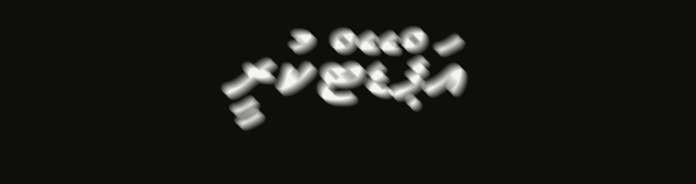އަޕްޑޭޓްކުރީ